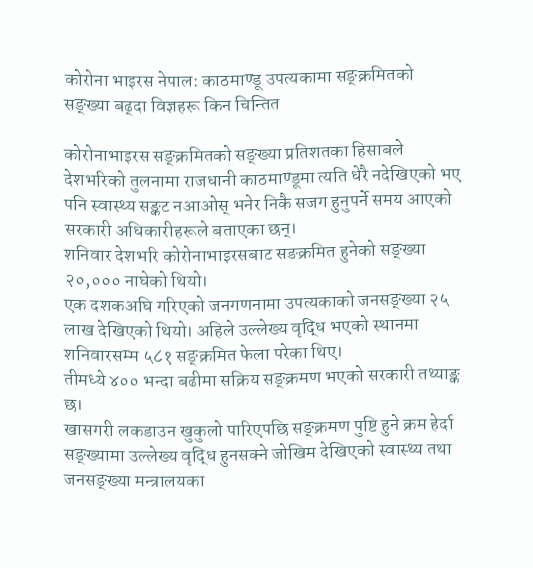कोरोना भाइरस नेपाल: काठमाण्डू उपत्यकामा सङ्क्रमितको सङ्ख्या बढ्दा विज्ञहरू किन चिन्तित

कोरोनाभाइरस सङ्क्रमितको सङ्ख्या प्रतिशतका हिसाबले देशभरिको तुलनामा राजधानी काठमाण्डूमा त्यति धेरै नदेखिएको भए पनि स्वास्थ्य सङ्कट नआओस् भनेर निकै सजग हुनुपर्ने समय आएको सरकारी अधिकारीहरूले बताएका छन्।
शनिवार देशभरि कोरोनाभाइरसबाट सङक्रमित हुनेको सङ्ख्या २०,००० नाघेको थियो।
एक दशकअघि गरिएको जनगणनामा उपत्यकाको जनसङ्ख्या २५ लाख देखिएको थियो। अहिले उल्लेख्य वृद्धि भएको स्थानमा शनिवारसम्म ५८१ सङ्क्रमित फेला परेका थिए।
तीमध्ये ४०० भन्दा बढीमा सक्रिय सङ्क्रमण भएको सरकारी तथ्याङ्क छ।
खासगरी लकडाउन खुकुलो पारिएपछि सङ्क्रमण पुष्टि हुने क्रम हेर्दा सङ्ख्यामा उल्लेख्य वृद्धि हुनसक्ने जोखिम देखिएको स्वास्थ्य तथा जनसङ्ख्या मन्त्रालयका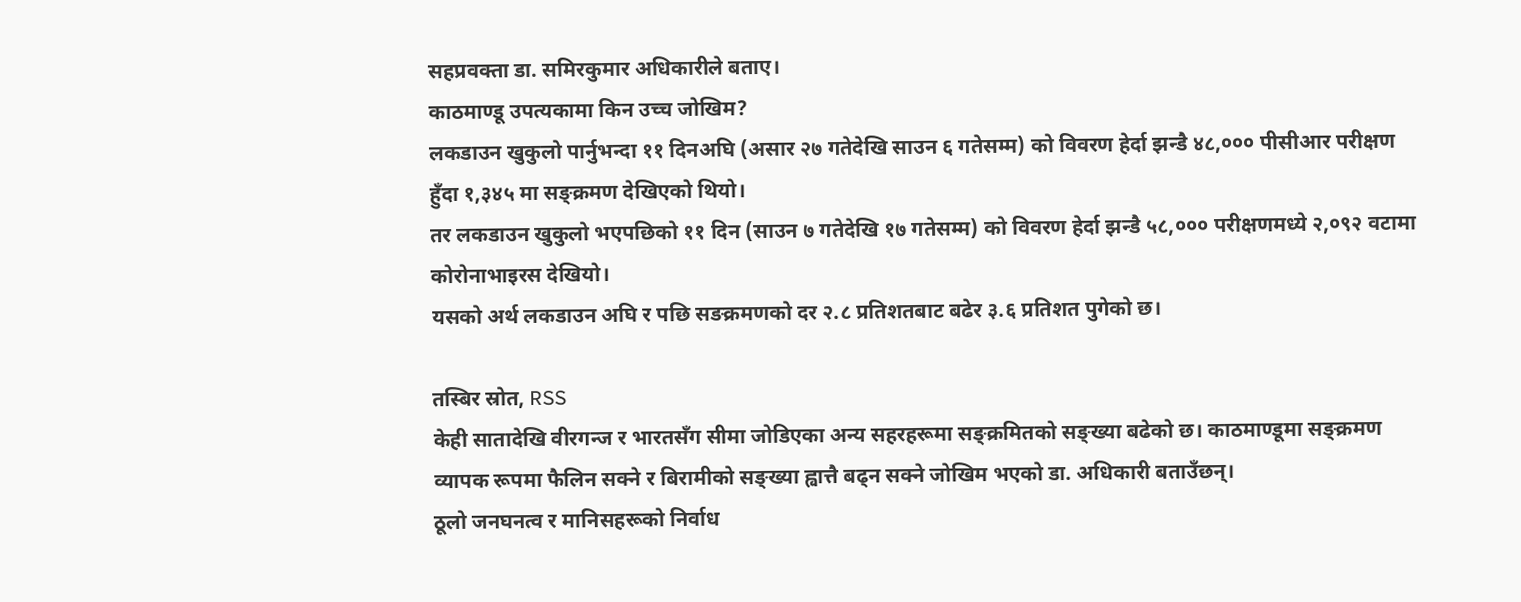सहप्रवक्ता डा. समिरकुमार अधिकारीले बताए।
काठमाण्डू उपत्यकामा किन उच्च जोखिम?
लकडाउन खुकुलो पार्नुभन्दा ११ दिनअघि (असार २७ गतेदेखि साउन ६ गतेसम्म) को विवरण हेर्दा झन्डै ४८,००० पीसीआर परीक्षण हुँदा १,३४५ मा सङ्क्रमण देखिएको थियो।
तर लकडाउन खुकुलो भएपछिको ११ दिन (साउन ७ गतेदेखि १७ गतेसम्म) को विवरण हेर्दा झन्डै ५८,००० परीक्षणमध्ये २,०९२ वटामा कोरोनाभाइरस देखियो।
यसको अर्थ लकडाउन अघि र पछि सङक्रमणको दर २.८ प्रतिशतबाट बढेर ३.६ प्रतिशत पुगेको छ।

तस्बिर स्रोत, RSS
केही सातादेखि वीरगन्ज र भारतसँग सीमा जोडिएका अन्य सहरहरूमा सङ्क्रमितको सङ्ख्या बढेको छ। काठमाण्डूमा सङ्क्रमण व्यापक रूपमा फैलिन सक्ने र बिरामीको सङ्ख्या ह्वात्तै बढ्न सक्ने जोखिम भएको डा. अधिकारी बताउँछन्।
ठूलो जनघनत्व र मानिसहरूको निर्वाध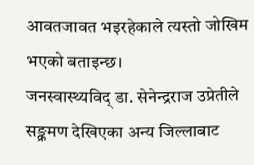आवतजावत भइरहेकाले त्यस्तो जोखिम भएको बताइन्छ।
जनस्वास्थ्यविद् डा. सेनेन्द्रराज उप्रेतीले सङ्क्रमण देखिएका अन्य जिल्लाबाट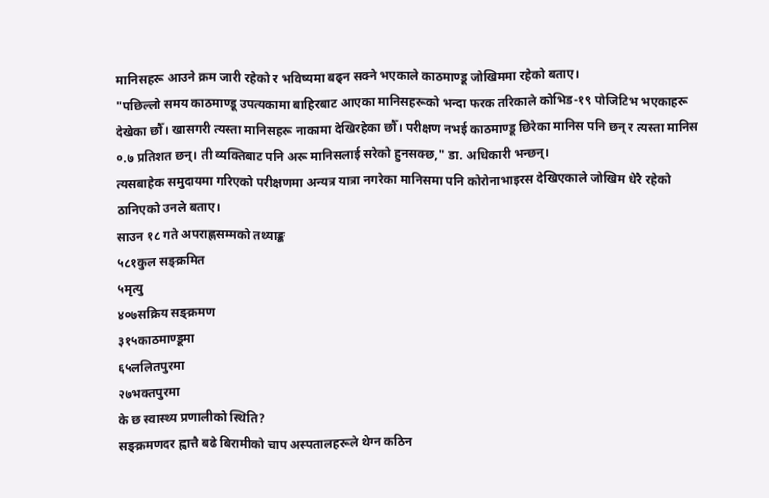मानिसहरू आउने क्रम जारी रहेको र भविष्यमा बढ्न सक्ने भएकाले काठमाण्डू जोखिममा रहेको बताए।
"पछिल्लो समय काठमाण्डू उपत्यकामा बाहिरबाट आएका मानिसहरूको भन्दा फरक तरिकाले कोभिड-१९ पोजिटिभ भएकाहरू देखेका छौँ। खासगरी त्यस्ता मानिसहरू नाकामा देखिरहेका छौँ। परीक्षण नभई काठमाण्डू छिरेका मानिस पनि छन् र त्यस्ता मानिस ०.७ प्रतिशत छन्। ती व्यक्तिबाट पनि अरू मानिसलाई सरेको हुनसक्छ," डा. अधिकारी भन्छन्।
त्यसबाहेक समुदायमा गरिएको परीक्षणमा अन्यत्र यात्रा नगरेका मानिसमा पनि कोरोनाभाइरस देखिएकाले जोखिम धेरै रहेको ठानिएको उनले बताए।
साउन १८ गते अपराह्णसम्मको तथ्याङ्क
५८१कुल सङ्क्रमित
५मृत्यु
४०७सक्रिय सङ्क्रमण
३१५काठमाण्डूमा
६५ललितपुरमा
२७भक्तपुरमा
के छ स्वास्थ्य प्रणालीको स्थिति?
सङ्क्रमणदर ह्वात्तै बढे बिरामीको चाप अस्पतालहरूले थेग्न कठिन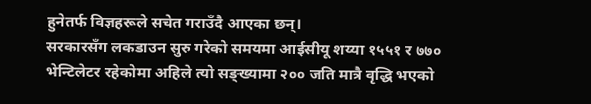हुनेतर्फ विज्ञहरूले सचेत गराउँदै आएका छन्।
सरकारसँग लकडाउन सुरु गरेको समयमा आईसीयू शय्या १५५१ र ७७० भेन्टिलेटर रहेकोमा अहिले त्यो सङ्ख्यामा २०० जति मात्रै वृद्धि भएको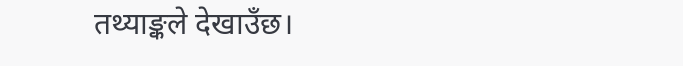तथ्याङ्कले देखाउँछ।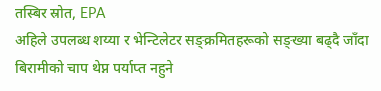तस्बिर स्रोत, EPA
अहिले उपलब्ध शय्या र भेन्टिलेटर सङ्क्रमितहरूको सङ्ख्या बढ्दै जाँदा बिरामीको चाप थेप्न पर्याप्त नहुने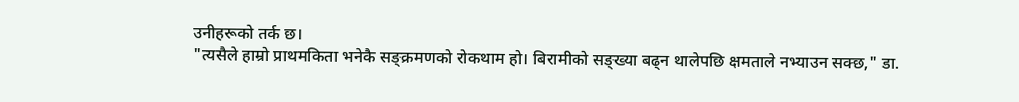उनीहरूको तर्क छ।
"त्यसैले हाम्रो प्राथमकिता भनेकै सङ्क्रमणको रोकथाम हो। बिरामीको सङ्ख्या बढ्न थालेपछि क्षमताले नभ्याउन सक्छ," डा.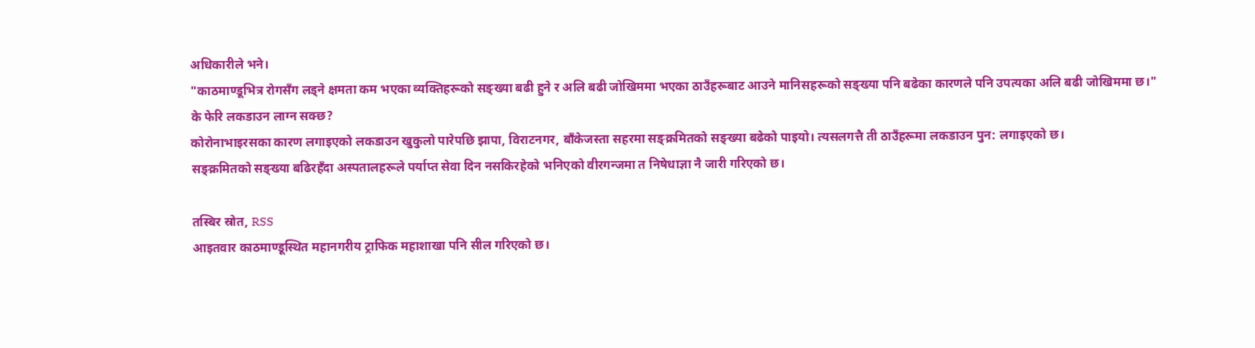अधिकारीले भने।
"काठमाण्डूभित्र रोगसँग लड्ने क्षमता कम भएका व्यक्तिहरूको सङ्ख्या बढी हुने र अलि बढी जोखिममा भएका ठाउँहरूबाट आउने मानिसहरूको सङ्ख्या पनि बढेका कारणले पनि उपत्यका अलि बढी जोखिममा छ।"
के फेरि लकडाउन लाग्न सक्छ?
कोरोनाभाइरसका कारण लगाइएको लकडाउन खुकुलो पारेपछि झापा, विराटनगर, बाँकेजस्ता सहरमा सङ्क्रमितको सङ्ख्या बढेको पाइयो। त्यसलगत्तै ती ठाउँहरूमा लकडाउन पुन: लगाइएको छ।
सङ्क्रमितको सङ्ख्या बढिरहँदा अस्पतालहरूले पर्याप्त सेवा दिन नसकिरहेको भनिएको वीरगन्जमा त निषेधाज्ञा नै जारी गरिएको छ।

तस्बिर स्रोत, RSS
आइतवार काठमाण्डूस्थित महानगरीय ट्राफिक महाशाखा पनि सील गरिएको छ।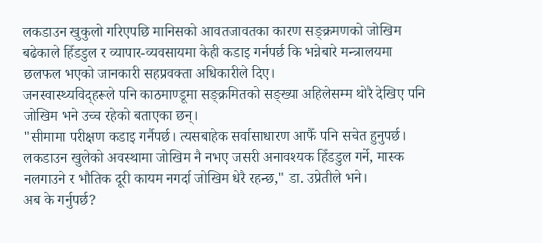लकडाउन खुकुलो गरिएपछि मानिसको आवतजावतका कारण सङ्क्रमणको जोखिम बढेकाले हिँडडुल र व्यापार-व्यवसायमा केही कडाइ गर्नपर्छ कि भन्नेबारे मन्त्रालयमा छलफल भएको जानकारी सहप्रवक्ता अधिकारीले दिए।
जनस्वास्थ्यविद्हरूले पनि काठमाण्डूमा सङ्क्रमितको सङ्ख्या अहिलेसम्म थोरै देखिए पनि जोखिम भने उच्च रहेको बताएका छन्।
"सीमामा परीक्षण कडाइ गर्नैपर्छ। त्यसबाहेक सर्वासाधारण आफैँ पनि सचेत हुनुपर्छ। लकडाउन खुलेको अवस्थामा जोखिम नै नभए जसरी अनावश्यक हिँडडुल गर्ने, मास्क नलगाउने र भौतिक दूरी कायम नगर्दा जोखिम धेरै रहन्छ," डा. उप्रेतीले भने।
अब के गर्नुपर्छ?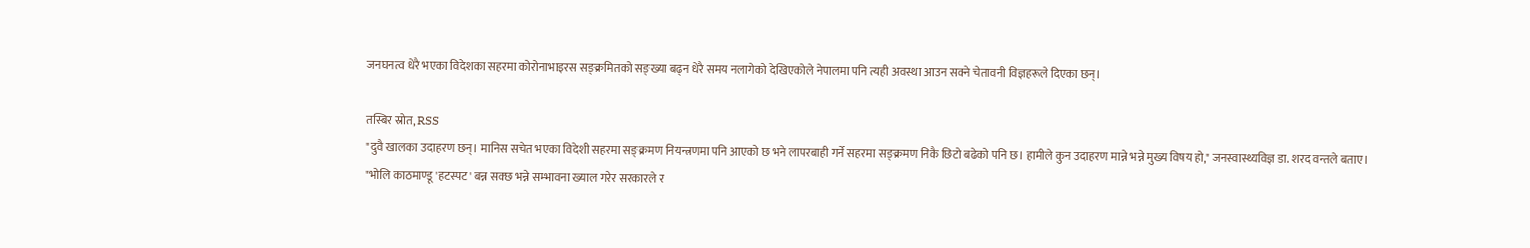जनघनत्व धेरै भएका विदेशका सहरमा कोरोनाभाइरस सङ्क्रमितको सङ्ख्या बढ्न धेरै समय नलागेको देखिएकोले नेपालमा पनि त्यही अवस्था आउन सक्ने चेतावनी विज्ञहरूले दिएका छन्।

तस्बिर स्रोत, RSS
"दुवै खालका उदाहरण छन्। मानिस सचेत भएका विदेशी सहरमा सङ्क्रमण नियन्त्रणमा पनि आएको छ भने लापरबाही गर्ने सहरमा सङ्क्रमण निकै छिटो बढेको पनि छ। हामीले कुन उदाहरण मान्ने भन्ने मुख्य विषय हो," जनस्वास्थ्यविज्ञ डा. शरद वन्तले बताए।
"भोलि काठमाण्डू 'हटस्पट' बन्न सक्छ भन्ने सम्भावना ख्याल गरेर सरकारले र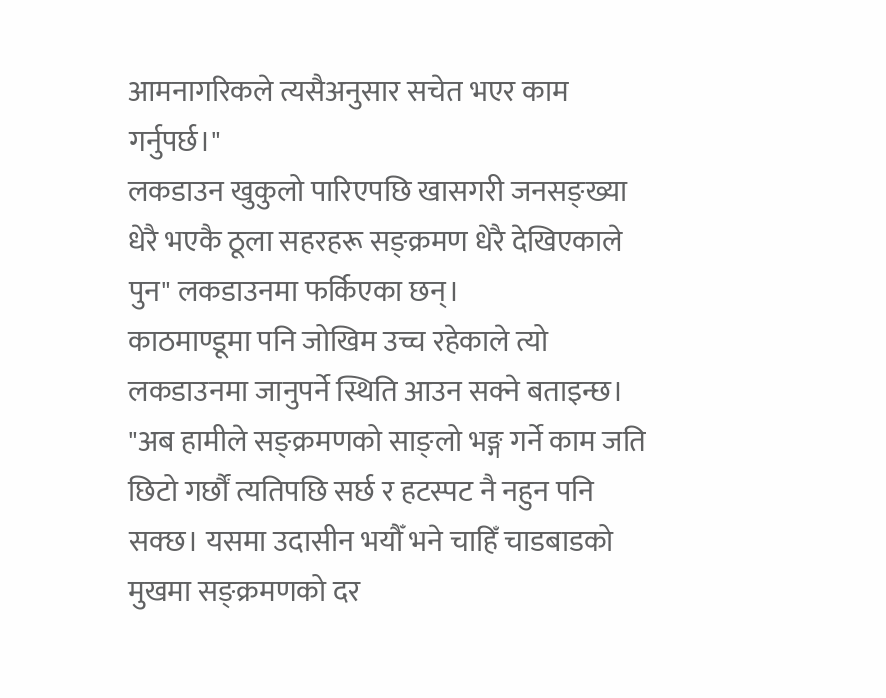आमनागरिकले त्यसैअनुसार सचेत भएर काम गर्नुपर्छ।"
लकडाउन खुकुलो पारिएपछि खासगरी जनसङ्ख्या धेरै भएकै ठूला सहरहरू सङ्क्रमण धेरै देखिएकाले पुन" लकडाउनमा फर्किएका छन्।
काठमाण्डूमा पनि जोखिम उच्च रहेकाले त्यो लकडाउनमा जानुपर्ने स्थिति आउन सक्ने बताइन्छ।
"अब हामीले सङ्क्रमणको साङ्लो भङ्ग गर्ने काम जति छिटो गर्छौं त्यतिपछि सर्छ र हटस्पट नै नहुन पनि सक्छ। यसमा उदासीन भयौँ भने चाहिँ चाडबाडको मुखमा सङ्क्रमणको दर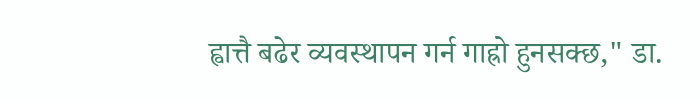ह्वात्तै बढेर व्यवस्थापन गर्न गाह्रो हुनसक्छ," डा.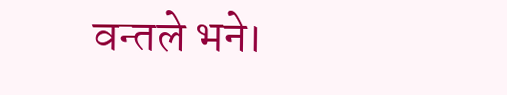वन्तले भने।